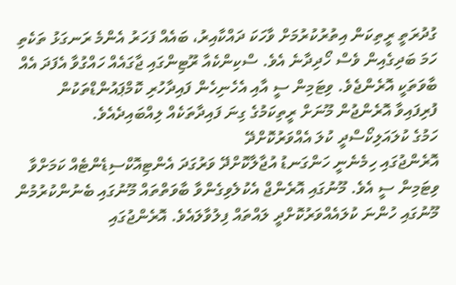ގުދުރަތީ ރީތިކަން އިތުރުކުރުމަށް ވާހަކަ ދައްކާއިރު، ބައެއް ފަހަރު އެންމެ ރަނގަޅު ތަކެތި ހަމަ ބަދިގެއިން ވެސް ހޯދިދާނެ އެވެ. ސްކިންކެއާ ރޫޓިންގައި ޖާގައެއް ހައްގުވާ އެފަދަ އެއް ބާވަތަކީ އޮރެންޖެވެ. ވިޓަމިން ސީ އާއި އެހެނިހެން ފައިދާހުރި ކޮމްޕައުންޑްތަކުން ފުރިފައިވާ އޮރެންޖުން މޫނަށް ރީތިކަމުގެ ގިނަ ފައިދާތަކެއް ލިއްބައިދެއެވެ.
ހަމުގެ ކުލައަލިކޯސްދީ ކުލަ އެއްވަރުކޮށްދޭ
އޮރެންޖުގައި ހިމެނެނީ ހަންގަނޑު އުޖާލާކޮށްދޭ ވަރުގަދަ އެންޓިއޮކްސިޑެންޓެއް ކަމަށްވާ ވިޓަމިން ސީ އެވެ. މޫނުގައި އޮރެންޖް އެކުލެވިގެންވާ ބާވަތްތައް މޫނުގައި ބެނުންކުރުމުން މޫނުގައި ހުންނަ ކުލައެއްވަރުކޮށްދީ ލައްތައް ފިލުވާލައެވެ. އޮރެންޖުގައި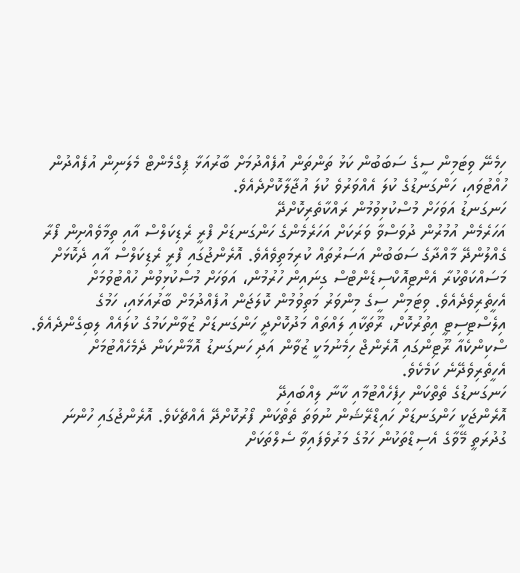ހިމެނޭ ވިޓަމިން ސީގެ ސަބަބުން ކަޅު ތަންތަން އުފެއްދުމަށް ބާރުއަޅާ ޕިގްމެންޓް މެލަނިން އުފެއްދުން ހުއްޓުވައި، ހަންގަނޑުގެ ކުލަ އެއްވަރުވެ ކުލަ އުޖާލާކޮށްދެއެވެ.
ހަނގަނޑު އަވަހަށް މުސްކުޅިވުމުން ރައްކާތެރިކޮށްދޭ
އަހަރެމެން އުމުރުން ދުވަސްވާ ވަރަކަށް އަހަރެމެންގެ ހަންގަނޑަށް ފްރީ ރެޑިކަލްސް އާއި ތިމާވެއްށިން ފޯރާ ގެއްލުންދޭ މާއްދާގެ ސަބަބުން އަސަރުތައް ކުރިމަތިވެއެވެ. އޮރެންޖުގައި ފްރީ ރެޑިކަލްސް އާއި ދެކޮޅަށް މަސައްކަތްކުރާ އެންޓިއޮކްސިޑެންޓްސް ގިނައިން ހުރުމުން، އަވަހަށް މުސްކުޅިވުން ހުއްޓުވުމަށް އެހީތެރިވެދެއެވެ. ވިޓަމިން ސީގެ މިންވަރު މަތިވުމުން ކޮލަޖަން އުފެއްދުމަށް ބާރުއަޅައި، ހަމުގެ އިލެސްޓިސިޓީ އިތުރުކޮށް، ރޫތަކާއި ލައްތައް މަދުކޮށްދީ ހަންގަނޑަށް ޒުވާންކަމުގެ ކުލައެއް ލިބިގެންދެއެވެ. ސްކިންކެއާ ރޫޓިންގައި އޮރެންޖް ހިމެނުމަކީ ޒުވާން އަދި ހަނގަނޑު އޮމާންކަން ދެމެހެއްޓުމަށް އެހީތެރިވެދޭނެ ކަމެކެވެ.
ހަނގަނޑުގެ ތެތްކަން ހިފެހެއްޓުމާއި ކާނާ ލިއްބައިދޭ
އޮރެންޖަކީ ހަންގަނޑަށް ހައިޑްރޭޝަން ނުވަތަ ތެތްކަން ފޯރުކޮށްދޭ އެއްޗެކެވެ. އޮރެންޖުގައި ހުންނަ ގުދުރަތީ މޭވާގެ އެސިޑްތަކުން ހަމުގެ މަރުވެފައިވާ ސެލްތަކަށް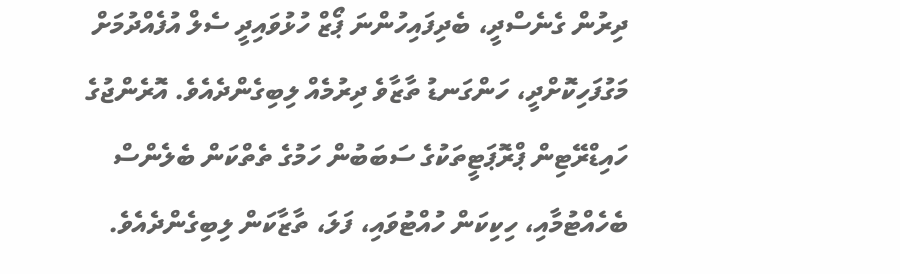ދިރުން ގެނެސްދީ، ބެދިފައިހުންނަ ޕޯޒް ހުޅުވައިދީ ސެލް އުފެއްދުމަށް މަގުފަހިކޮށްދީ، ހަންގަނޑު ތާޒާވެ ދިރުމެއް ލިބިގެންދެއެވެ. އޮރެންޖުގެ ހައިޑްރޭޓިން ޕްރޮޕަޓީތަކުގެ ސަބަބުން ހަމުގެ ތެތްކަން ބެލެންސް ބެހެއްޓުމާއި، ހިކިކަން ހުއްޓުވައި، ފަލަ، ތާޒާކަން ލިބިގެންދެއެވެ.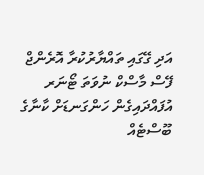އަދި ގޭގައި ތައްޔާރުކުރާ އޮރެންޖް ފޭސް މާސްކް ނުވަތަ ޓޯނަރ އުފައްދައިގެން ހަންގަނޑަށް ކާނާގެ ބޫސްޓެއް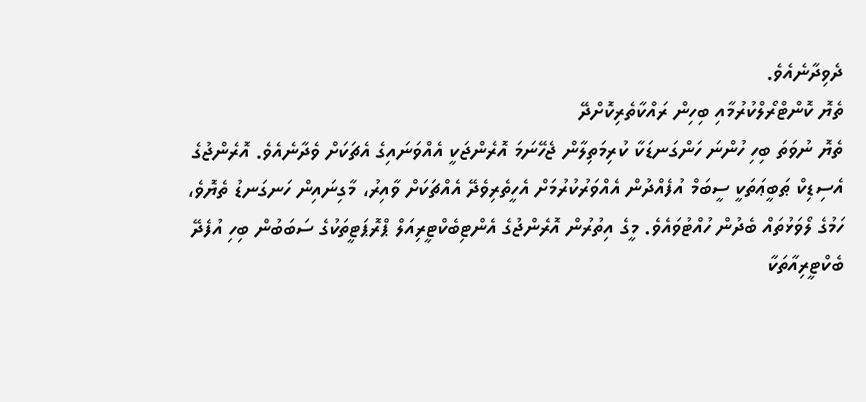ދެވިދާނެއެވެ.
ތެޔޮ ކޮންޓްރޯލްކުރުމާއި ބިހިން ރައްކާތެރިކޮށްދޭ
ތެޔޮ ނުވަތަ ބިހި ހުންނަ ހަންގަނޑަކާ ކުރިމަތިލާން ޖެހޭނަމަ އޮރެންޖަކީ އެއްވަނައިގެ އެޗަކަށް ވެދާނެއެވެ. އޮރެންޖުގެ އެސިޑިކް ޠަބީޢަތަކީ ސީބަމް އުފެއްދުން އެއްވަރުކުރުމަށް އެހީތެރިވެދޭ އެއްޗަކަށް ވާއިރު، މާގިނައިން ހަނގަނޑު ތެޔޮވެ، ހަމުގެ ލޯވަޅުތައް ބެދުން ހުއްޓުވައެވެ. މީގެ އިތުރުން އޮރެންޖުގެ އެންޓިބެކްޓީރިއަލް ޕްރޮޕަޓީތަކުގެ ސަބަބުން ބިހި އުފެދޭ ބެކްޓީރިއާތަކާ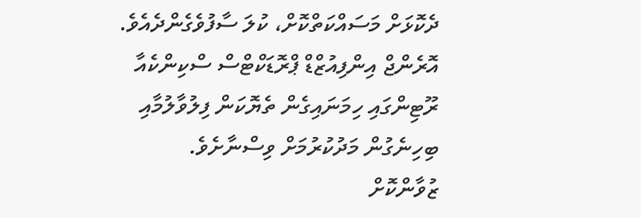ދެކޮޅަށް މަސައްކަތްކޮށް، ކުލަ ސާފުވެގެންދެއެވެ. އޮރެންޖް އިންފިއުޒްޑް ޕްރޮޑަކްޓްސް ސްކިންކެއާ ރޫޓިންގައި ހިމަނައިގެން ތެޔޮކަން ފިލުވާލުމާއި ބިހިނެގުން މަދުކުރުމަށް ވިސްނާށެވެ.
ޒުވާންކޮށް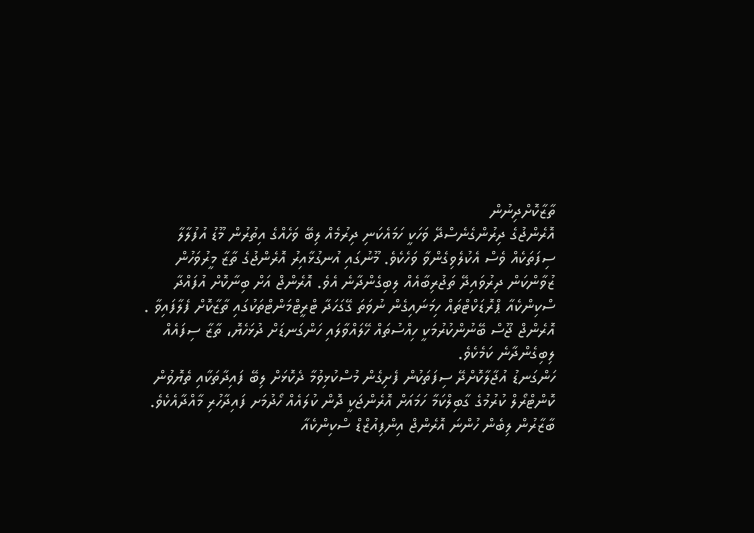ތާޒާކޮށްދިނުން
އޮރެންޖުގެ ދިރުންގެނެސްދޭ ވަހަކީ ހަމައެކަނި ދިރުމެއް ލިބޭ ވަހެއްގެ އިތުރުން މޫޑު އުފުލާލާ ސިފަތަކެއް ވެސް އެކުލެވިގެންވާ ވަހެކެވެ. މޫނުގައި އުނގުޅާއިރު އޮރެންޖުގެ ތާޒާ މީރުވަހުން ޒުވާންކަން ދިރުވައިދޭ ތަޖުރިބާއެއް ލިބިގެންދާނެ އެވެ. އޮރެންޖް އަށް ބިނާކޮށް އުފައްދާ ސްކިންކެއާ ޕްރޮޑަކްޓްތައް ހިމަނައިގެން ނުވަތަ ގޭގަހަދާ ޓްރީޓްމަންޓްތަކުގައި ތާޒާކޮށް ފެލާފައިވާ .
އޮރެންޖް ޖޫސް ބޭނުންކުރުމަކީ ހިއްސުތައް ހޭލައްވާލައި ހަންގަނޑަށް ދުޅަހެޔޮ، ތާޒާ ސިފައެއް ލިބިގެންދާނެ ކަމެކެވެ.
ހަންގަނޑު އުޖާލާކޮށްދޭ ސިފަތަކުން ފެށިގެން މުސްކުޅިވުމާ ދެކޮޅަށް ލިބޭ ފައިދާތަކާއި ތެޔޮވުން ކޮންޓްރޯލް ކުރުމުގެ ގާބިލްކަމާ ހަމައަށް އޮރެންޖަކީ ދޮން ކުލައެއް ހޯދުމަށ ފައިދާހުރި މާއްދާއެކެވެ. ބާޒާރުން ލިބެން ހުންނަ އޮރެންޖް އިންފިއުޒްޑް ސްކިންކެއާ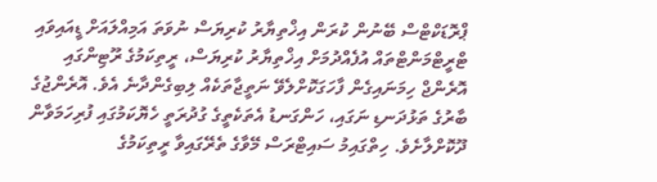ޕްރޮޑަކްޓްސް ބޭނުން ކުރަން އިޚްތިޔާރު ކުރިޔަސް ނުވަތަ އަމިއްލައަށް ޑީއައިވައި ޓްރީޓްމަންޓްތައް އުފެއްދުމަށް އިޚްތިޔާރު ކުރިޔަސް، ރީތިކަމުގެ ރޫޓިންގައި އޮރެންޖް ހިމަނައިގެން ފާހަގަކޮށްލެވޭ ނަތީޖާތަކެއް ލިބިގެންދާނެ އެވެ. އޮރެންޖުގެ ބާރުގެ ތަޅުދަނޑި ނަގައި، ހަންގަނޑު އެތަކެތީގެ ގުދުރަތީ ހެޔޮކަމުގައި ފުރިހަމަވާން ދޫކޮށްލާށެވެ. ހިތްގައިމު ސައިޓްރަސް މޭވާގެ ތެރޭގައިވާ ރީތިކަމުގެ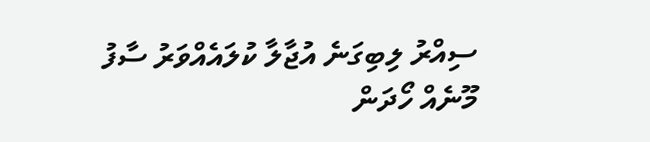ސިއްރު ލިބިގަނެ އުޖާލާ ކުލައެއްވަރު ސާފު މޫނެއް ހޯދަން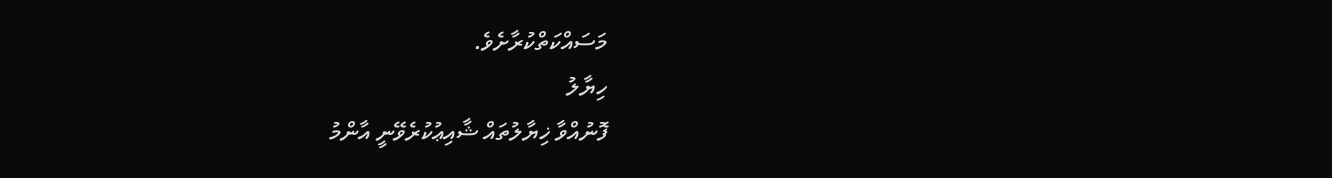މަސައްކަތްކުރާށެވެ.
ހިޔާލު
ފޮނުއްވާ ޚިޔާލުތައް ޝާއިޢުކުރެވޭނީ އާންމު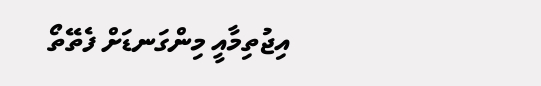އިޖުތިމާއީ މިންގަނޑަށް ފެތޭތޯ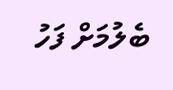ބެލުމަށް ފަހު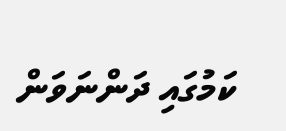ކަމުގައި ދަންނަވަން